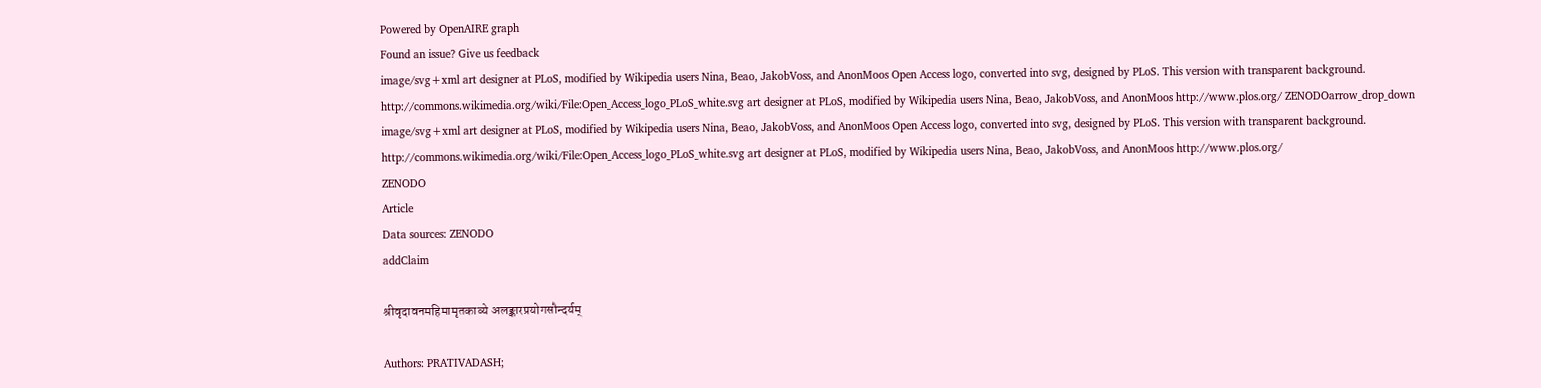Powered by OpenAIRE graph
Found an issue? Give us feedback
image/svg+xml art designer at PLoS, modified by Wikipedia users Nina, Beao, JakobVoss, and AnonMoos Open Access logo, converted into svg, designed by PLoS. This version with transparent background. http://commons.wikimedia.org/wiki/File:Open_Access_logo_PLoS_white.svg art designer at PLoS, modified by Wikipedia users Nina, Beao, JakobVoss, and AnonMoos http://www.plos.org/ ZENODOarrow_drop_down
image/svg+xml art designer at PLoS, modified by Wikipedia users Nina, Beao, JakobVoss, and AnonMoos Open Access logo, converted into svg, designed by PLoS. This version with transparent background. http://commons.wikimedia.org/wiki/File:Open_Access_logo_PLoS_white.svg art designer at PLoS, modified by Wikipedia users Nina, Beao, JakobVoss, and AnonMoos http://www.plos.org/
ZENODO
Article
Data sources: ZENODO
addClaim

श्रीवृदावनमहिमामृतकाव्ये अलङ्कारप्रयोगसौन्दर्यम्

Authors: PRATIVADASH;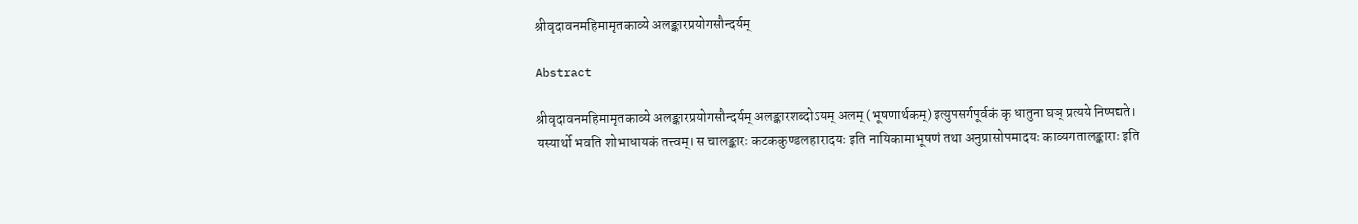श्रीवृदावनमहिमामृतकाव्ये अलङ्कारप्रयोगसौन्दर्यम्

Abstract

श्रीवृदावनमहिमामृतकाव्ये अलङ्कारप्रयोगसौन्दर्यम् अल‌ङ्कारशब्दोऽयम् अलम् (भूषणार्थकम्) इत्युपसर्गपूर्वकं कृ धातुना घञ् प्रत्यये निष्पद्यते। यस्यार्थो भवति शोभाधायकं तत्त्वम्। स चाल‌ङ्कारः कटककुण्डलहारादयः इति नायिकामाभूषणं तथा अनुप्रासोपमादयः काव्यगताल‌ङ्काराः इति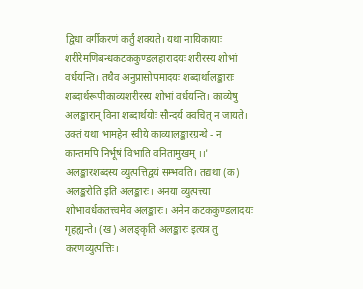द्विधा वर्गीकरणं कर्तुं शक्यते। यथा नायिकायाः शरीरेमणिबन्धकटककुण्डलहारादयः शरीरस्य शोभां वर्धयन्ति। तथैव अनुप्रासोपमादयः शब्दार्थाल‌ङ्काराः शब्दार्थरूपीकाव्यशरीरस्य शोभां वर्धयन्ति। काव्येषु अल‌ङ्कारान् विना शब्दार्थयोः सौन्दर्य क्वचित् न जायते। उक्तं यथा भामहेन स्वीये काव्याल‌ङ्कारग्रन्थे - न कान्तमपि निर्भूषं विभाति वनितामुखम् ।।' अल‌ङ्कारशब्दस्य व्युत्पत्तिद्वयं सम्भवति। तद्यथा (क) अलङ्करोति इति अलङ्कारः। अनया व्युत्पत्त्या शोभावर्धकतत्त्वमेव अल‌ङ्कारः। अनेन कटककुण्डलादयः गृहह्यन्ते। (ख) अलङ्कृति अलङ्कारः इत्यत्र तु करणव्युत्पत्तिः।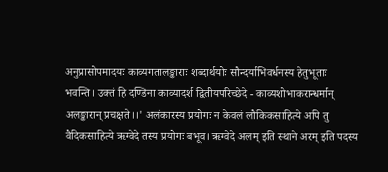अनुप्रासोपमादयः काव्यगताल‌ङ्काराः शब्दार्थयोः सौन्दर्याभिवर्धनस्य हेतुभूताः भवन्ति। उक्तं हि दण्डिना काव्यादर्श द्वितीयपरिच्छेदे - काव्यशोभाकरान्धर्मान् अल‌ङ्कारान् प्रचक्षते।।' अलंकारस्य प्रयोगः न केवलं लौकिकसाहित्ये अपि तु वैदिकसाहित्ये ऋग्वेदे तस्य प्रयोगः बभूव। ऋग्वेदे अलम् इति स्थाने अरम् इति पदस्य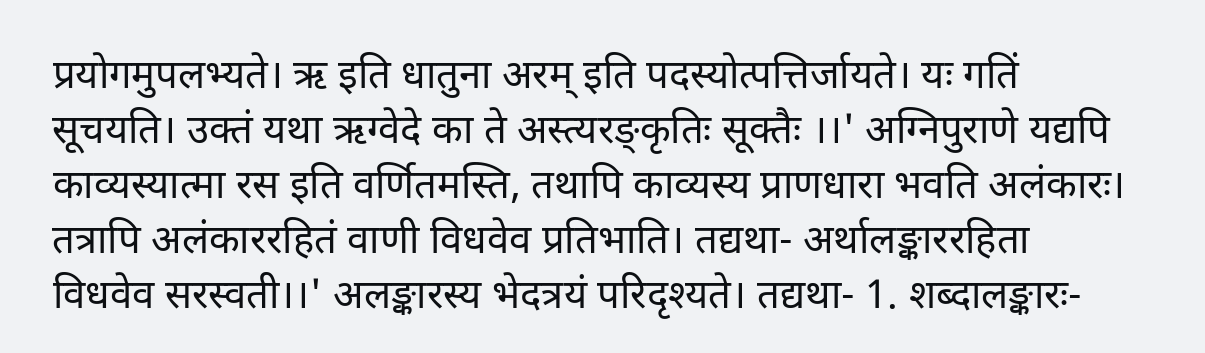प्रयोगमुपलभ्यते। ऋ इति धातुना अरम् इति पदस्योत्पत्तिर्जायते। यः गतिं सूचयति। उक्तं यथा ऋग्वेदे का ते अस्त्यर‌ङ्कृतिः सूक्तैः ।।' अग्निपुराणे यद्यपि काव्यस्यात्मा रस इति वर्णितमस्ति, तथापि काव्यस्य प्राणधारा भवति अलंकारः। तत्रापि अलंकाररहितं वाणी विधवेव प्रतिभाति। तद्यथा- अर्थाल‌ङ्काररहिता विधवेव सरस्वती।।' अल‌ङ्कारस्य भेदत्रयं परिदृश्यते। तद्यथा- 1. शब्दाल‌ङ्कारः-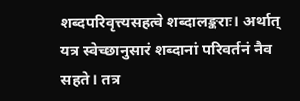शब्दपरिवृत्त्यसहत्वे शब्दालङ्कराः। अर्थात् यत्र स्वेच्छानुसारं शब्दानां परिवर्तनं नैव सहते। तत्र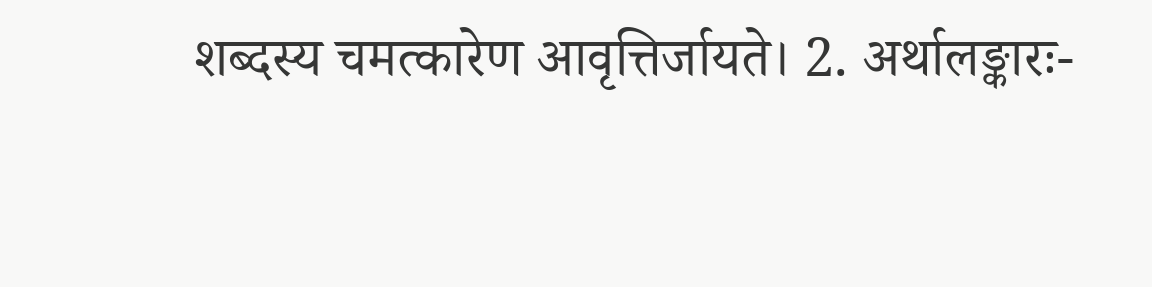शब्दस्य चमत्कारेण आवृत्तिर्जायते। 2. अर्थालङ्कारः-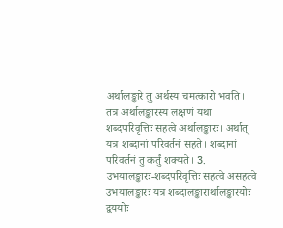अर्थालङ्कारे तु अर्थस्य चमत्कारो भवति। तत्र अर्थाल‌ङ्कारस्य लक्षणं यथा शब्दपरिवृत्तिः सहत्वे अर्थालङ्कारः। अर्थात् यत्र शब्दानां परिवर्तनं सहते। शब्दानां परिवर्तनं तु कर्तुं शक्यते। 3. उभयाल‌ङ्कारः-शब्दपरिवृत्तिः सहत्वे असहत्वे उभयालङ्कारः यत्र शब्दालङ्कारार्थाल‌ङ्कारयोः द्वययोः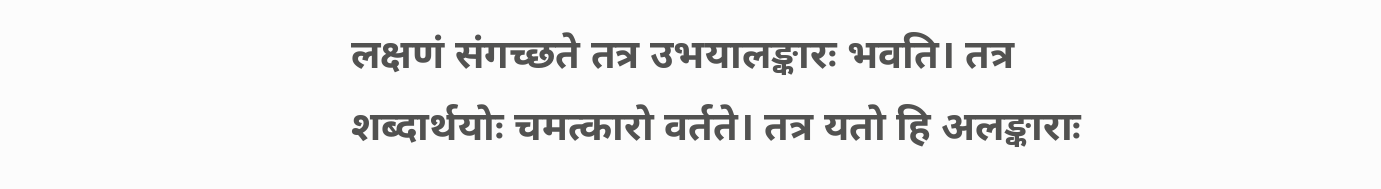लक्षणं संगच्छते तत्र उभयाल‌ङ्कारः भवति। तत्र शब्दार्थयोः चमत्कारो वर्तते। तत्र यतो हि अलङ्काराः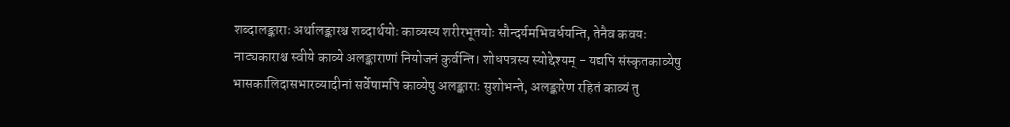शब्दाल‌ङ्काराः अर्थाल‌ङ्कारश्च शब्दार्थयोः काव्यस्य शरीरभूतयोः सौन्दर्यमभिवर्धयन्ति, तेनैव कवयः नाट्यकाराश्च स्वीये काव्ये अलङ्काराणां नियोजनं कुर्वन्ति। शोधपत्रस्य स्योद्देश्यम् - यद्यपि संस्कृतकाव्येषु भासकालिदासभारव्यादीनां सर्वेषामपि काव्येषु अलङ्काराः सुशोभन्ते, अलङ्कारेण रहितं काव्यं तु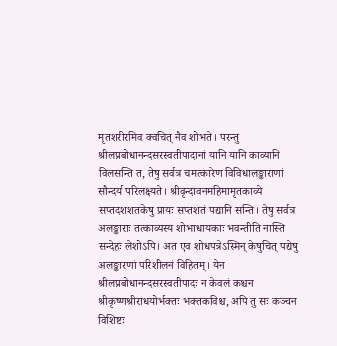मृतशरीरमिव क्वचित् नैव शोभते। परन्तु श्रीलप्रबोधानन्दसरस्वतीपादानां यानि यानि काव्यानि विलसन्ति त, तेषु सर्वत्र चमत्कारेण विविधालङ्काराणां सौन्दर्य परिलक्ष्यते। श्रीवृन्दावनमहिमामृतकाव्ये सप्तदशशतकेषु प्रायः सप्तशतं पद्यानि सन्ति। तेषु सर्वत्र अलङ्काराः तत्काव्यस्य शोभाधायकाः भवन्तीति नास्ति सन्देहः लेशोऽपि। अत एव शोधपत्रेऽस्मिन् केषुचित् पद्येषु अलङ्कारणां परिशीलनं विहितम्। येन श्रीलप्रबोधानन्दसरस्वतीपादः न केवलं कश्चन श्रीकृष्णश्रीराधयोर्भक्तः भक्तकविश्च, अपि तु सः कञ्चन विशिष्टः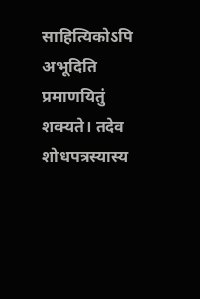साहित्यिकोऽपि अभूदिति प्रमाणयितुं शक्यते। तदेव शोधपत्रस्यास्य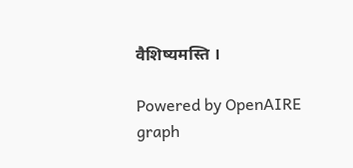वैशिष्यमस्ति ।

Powered by OpenAIRE graph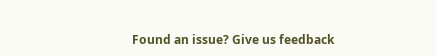Found an issue? Give us feedback